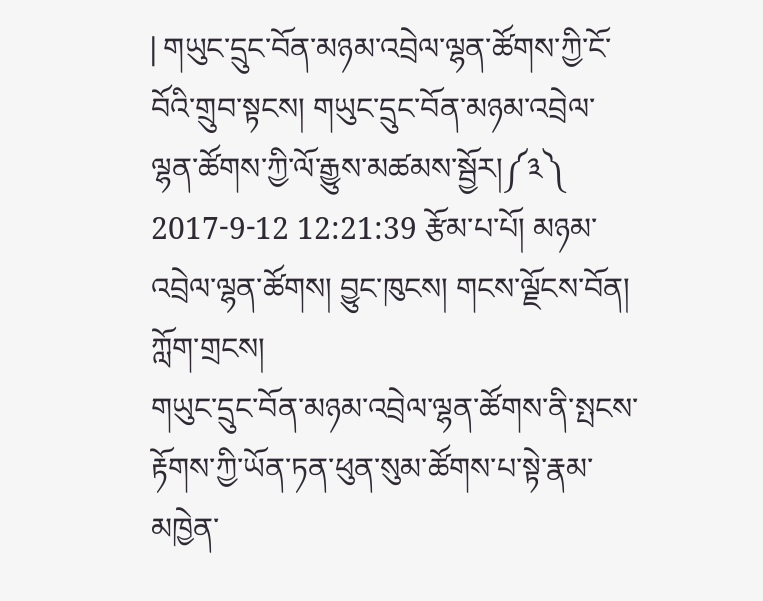| གཡུང་དྲུང་བོན་མཉམ་འབྲེལ་ལྷན་ཚོགས་ཀྱི་ངོ་བོའི་གྲུབ་སྟངས། གཡུང་དྲུང་བོན་མཉམ་འབྲེལ་ལྷན་ཚོགས་ཀྱི་ལོ་རྒྱུས་མཚམས་སྦྱོར།༼༣༽ 2017-9-12 12:21:39 རྩོམ་པ་པོ། མཉམ་འབྲེལ་ལྷན་ཚོགས། བྱུང་ཁུངས། གངས་ལྗོངས་བོན། ཀློག་གྲངས།
གཡུང་དྲུང་བོན་མཉམ་འབྲེལ་ལྷན་ཚོགས་ནི་སྤངས་རྟོགས་ཀྱི་ཡོན་ཏན་ཕུན་སུམ་ཚོགས་པ་སྟེ་རྣམ་མཁྱེན་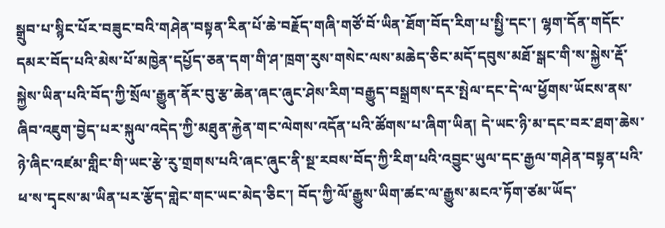སྒྲུབ་པ་སྙིང་པོར་བཟུང་བའི་གཤེན་བསྟན་རིན་པོ་ཆེ་བརྗོད་གཞི་གཙོ་བོ་ཡིན་ཐོག་བོད་རིག་པ་སྤྱི་དང་། ལྷག་དོན་གདོང་དམར་བོད་པའི་མེས་པོ་མཁྱེན་དཔྱོད་ཅན་དག་གི་ཤ་ཁྲག་རུས་གསེང་ལས་མཆེད་ཅིང་མདོ་དབུས་མཐོ་སྒང་གི་ས་སྐྱེས་རྡོ་སྐྱེས་ཡིན་པའི་བོད་ཀྱི་སྲོལ་རྒྱུན་ནོར་བུ་རྩ་ཆེན་ཞང་ཞུང་ཤེས་རིག་བརྒྱུད་བསྒྲགས་དར་སྤེལ་དང་དེ་ལ་ཕྱོགས་ཡོངས་ནས་ཞིབ་འཇུག་བྱེད་པར་སྐུལ་འདེད་ཀྱི་མཐུན་རྐྱེན་གང་ལེགས་འདོན་པའི་ཚོགས་པ་ཞིག་ཡིན། དེ་ཡང་ཉི་མ་དང་བར་ཐག་ཆེས་ཉེ་ཞིང་འཛམ་གླིང་གི་ཡང་རྩེ་རུ་གྲགས་པའི་ཞང་ཞུང་ནི་སྔ་རབས་བོད་ཀྱི་རིག་པའི་འབྱུང་ཡུལ་དང་རྒྱལ་གཤེན་བསྟན་པའི་ཕ་ས་དྭངས་མ་ཡིན་པར་རྩོད་གླེང་གང་ཡང་མེད་ཅིང་། བོད་ཀྱི་ལོ་རྒྱུས་ཡིག་ཚང་ལ་རྒྱུས་མངའ་ཏོག་ཙམ་ཡོད་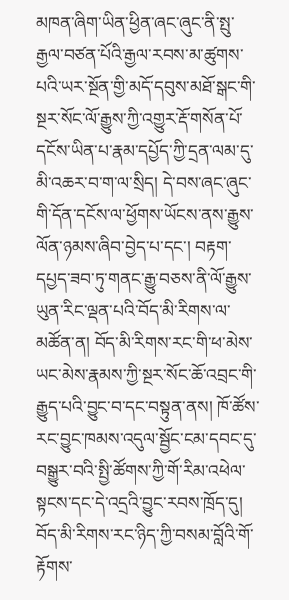མཁན་ཞིག་ཡིན་ཕྱིན་ཞང་ཞུང་ནི་སྤུ་རྒྱལ་བཙན་པོའི་རྒྱལ་རབས་མ་ཚུགས་པའི་ཡར་སྔོན་གྱི་མདོ་དབུས་མཐོ་སྒང་གི་སྔར་སོང་ལོ་རྒྱུས་ཀྱི་འགྱུར་རྡོ་གསོན་པོ་དངོས་ཡིན་པ་རྣམ་དཔྱོད་ཀྱི་དྲན་ལམ་དུ་མི་འཆར་བ་ག་ལ་སྲིད། དེ་བས་ཞང་ཞུང་གི་དོན་དངོས་ལ་ཕྱོགས་ཡོངས་ནས་རྒྱུས་ལོན་ཉམས་ཞིབ་བྱེད་པ་དང་། བརྟག་དཔྱད་ཟབ་ཏུ་གནང་རྒྱུ་བཅས་ནི་ལོ་རྒྱུས་ཡུན་རིང་ལྡན་པའི་བོད་མི་རིགས་ལ་མཚོན་ན། བོད་མི་རིགས་རང་གི་ཕ་མེས་ཡང་མེས་རྣམས་ཀྱི་སྔར་སོང་ཆོ་འབྲང་གི་རྒྱུད་པའི་བྱུང་བ་དང་བསྟུན་ནས། ཁོ་ཚོས་རང་བྱུང་ཁམས་འདུལ་སྦྱོང་ངམ་དབང་དུ་བསྒྱུར་བའི་སྤྱི་ཚོགས་ཀྱི་གོ་རིམ་འཕེལ་སྟངས་དང་དེ་འདྲའི་བྱུང་རབས་ཁྲོད་དུ། བོད་མི་རིགས་རང་ཉིད་ཀྱི་བསམ་བློའི་གོ་རྟོགས་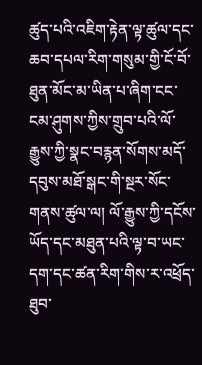ཚུད་པའི་འཇིག་རྟེན་ལྟ་ཚུལ་དང་ཆབ་དཔལ་རིག་གསུམ་གྱི་ངོ་བོ་ཐུན་མོང་མ་ཡིན་པ་ཞིག་ངང་ངམ་ཤུགས་ཀྱིས་གྲུབ་པའི་ལོ་རྒྱུས་ཀྱི་སྣང་བརྙན་སོགས་མདོ་དབུས་མཐོ་སྒང་གི་སྔར་སོང་གནས་ཚུལ་ལ། ལོ་རྒྱུས་ཀྱི་དངོས་ཡོད་དང་མཐུན་པའི་ལྟ་བ་ཡང་དག་དང་ཚན་རིག་གིས་ར་འཕྲོད་ཐུབ་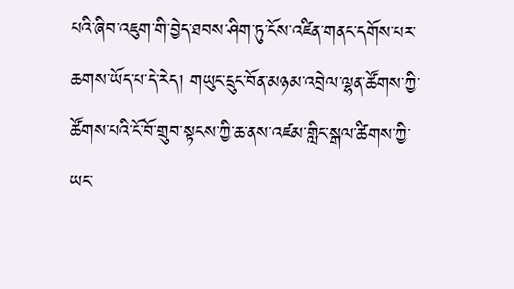པའི་ཞིབ་འཇུག་གི་བྱེད་ཐབས་ཤིག་ཏུ་ངོས་འཛིན་གནང་དགོས་པར་ཆགས་ཡོད་པ་དེ་རེད། གཡུང་དྲུང་བོན་མཉམ་འབྲེལ་ལྷན་ཚོགས་ཀྱི་ཚོགས་པའི་ངོ་བོ་གྲུབ་སྟངས་ཀྱི་ཆ་ནས་འཛམ་གླིང་སྒལ་ཚིགས་ཀྱི་ཡང་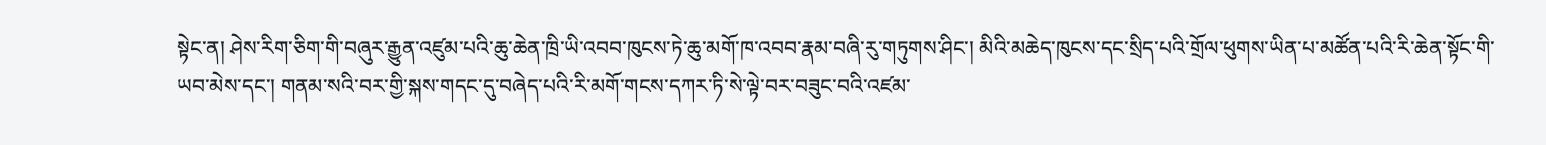སྟེང་ན། ཤེས་རིག་ཅིག་གི་བཞུར་རྒྱུན་འཛུམ་པའི་ཆུ་ཆེན་ཁྲི་ཡི་འབབ་ཁུངས་ཏེ་ཆུ་མགོ་ཁ་འབབ་རྣམ་བཞི་རུ་གཏུགས་ཤིང་། མིའི་མཆེད་ཁུངས་དང་སྲིད་པའི་གྲོལ་ཕུགས་ཡིན་པ་མཚོན་པའི་རི་ཆེན་སྟོང་གི་ཡབ་མེས་དང་། གནམ་སའི་བར་གྱི་སྐས་གདང་དུ་བཞེད་པའི་རི་མགོ་གངས་དཀར་ཏི་སེ་ལྟེ་བར་བཟུང་བའི་འཛམ་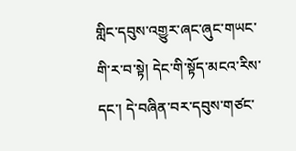གླིང་དབུས་འགྱུར་ཞང་ཞུང་གཡང་གི་ར་བ་སྟེ། དེང་གི་སྟོད་མངའ་རིས་དང་། དེ་བཞིན་བར་དབུས་གཙང་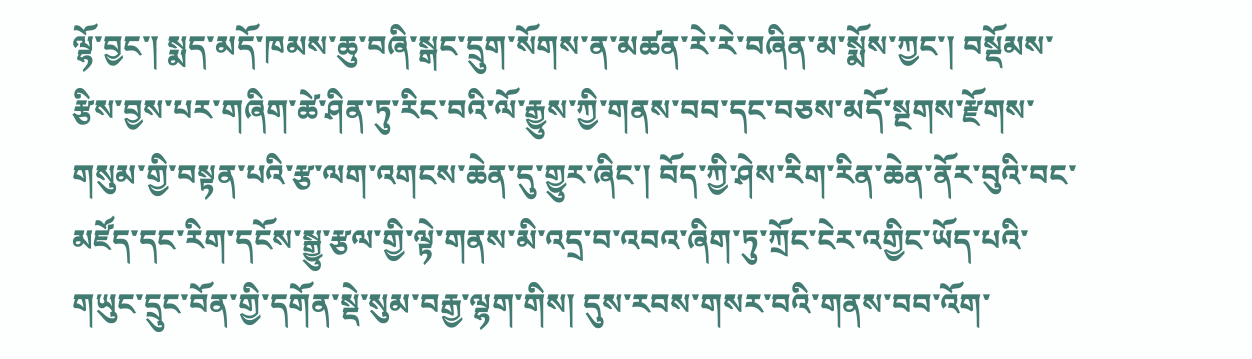ལྷོ་བྱང་། སྨད་མདོ་ཁམས་ཆུ་བཞི་སྒང་དྲུག་སོགས་ན་མཚན་རེ་རེ་བཞིན་མ་སྨོས་ཀྱང་། བསྡོམས་རྩིས་བྱས་པར་གཞིག་ཚེ་ཤིན་ཏུ་རིང་བའི་ལོ་རྒྱུས་ཀྱི་གནས་བབ་དང་བཅས་མདོ་སྔགས་རྫོགས་གསུམ་གྱི་བསྟན་པའི་རྩ་ལག་འགངས་ཆེན་དུ་གྱུར་ཞིང་། བོད་ཀྱི་ཤེས་རིག་རིན་ཆེན་ནོར་བུའི་བང་མཛོད་དང་རིག་དངོས་སྒྱུ་རྩལ་གྱི་ལྟེ་གནས་མི་འདྲ་བ་འབའ་ཞིག་ཏུ་ཀྲོང་ངེར་འགྱིང་ཡོད་པའི་གཡུང་དྲུང་བོན་གྱི་དགོན་སྡེ་སུམ་བརྒྱ་ལྷག་གིས། དུས་རབས་གསར་བའི་གནས་བབ་འོག་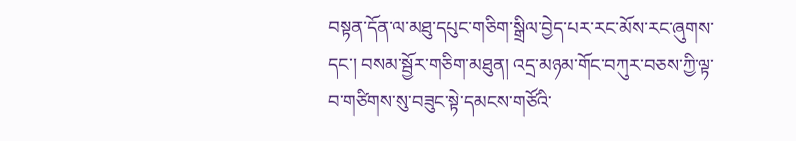བསྟན་དོན་ལ་མཐུ་དཔུང་གཅིག་སྒྲིལ་བྱེད་པར་རང་མོས་རང་ཞུགས་དང་། བསམ་སྦྱོར་གཅིག་མཐུན། འདྲ་མཉམ་གོང་བཀུར་བཅས་ཀྱི་ལྟ་བ་གཙིགས་སུ་བཟུང་སྟེ་དམངས་གཙོའི་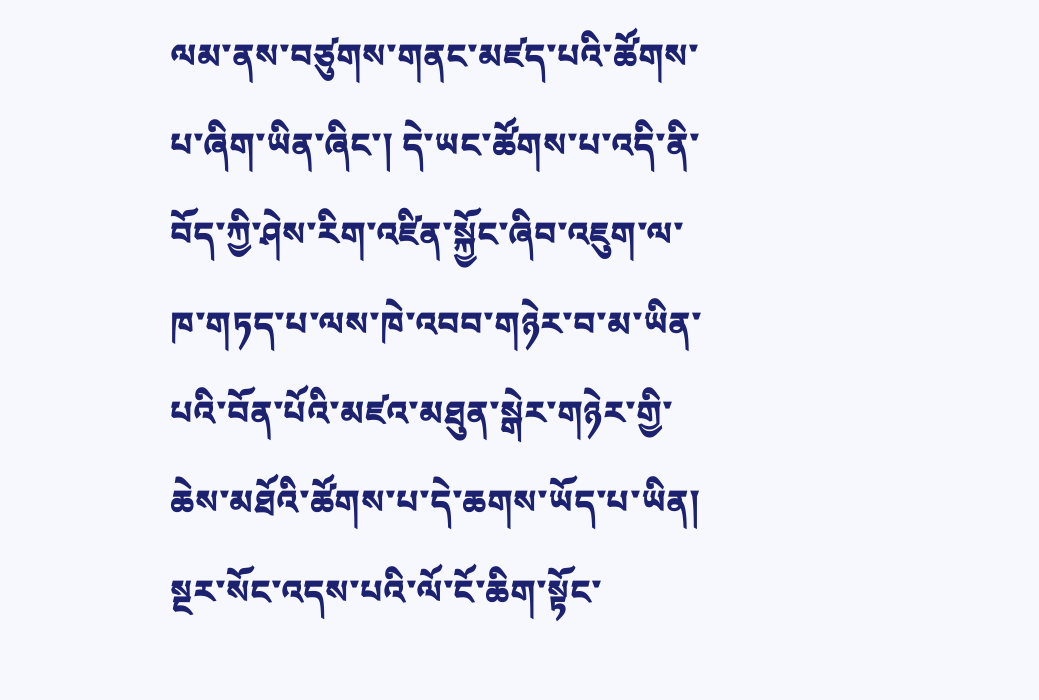ལམ་ནས་བཙུགས་གནང་མཛད་པའི་ཚོགས་པ་ཞིག་ཡིན་ཞིང་། དེ་ཡང་ཚོགས་པ་འདི་ནི་བོད་ཀྱི་ཤེས་རིག་འཛིན་སྐྱོང་ཞིབ་འཇུག་ལ་ཁ་གཏད་པ་ལས་ཁེ་འབབ་གཉེར་བ་མ་ཡིན་པའི་བོན་པོའི་མཛའ་མཐུན་སྒེར་གཉེར་གྱི་ཆེས་མཐོའི་ཚོགས་པ་དེ་ཆགས་ཡོད་པ་ཡིན། སྔར་སོང་འདས་པའི་ལོ་ངོ་ཆིག་སྟོང་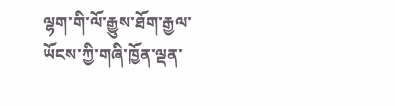ལྷག་གི་ལོ་རྒྱུས་ཐོག་རྒྱལ་ཡོངས་ཀྱི་གཞི་ཁྱོན་ལྡན་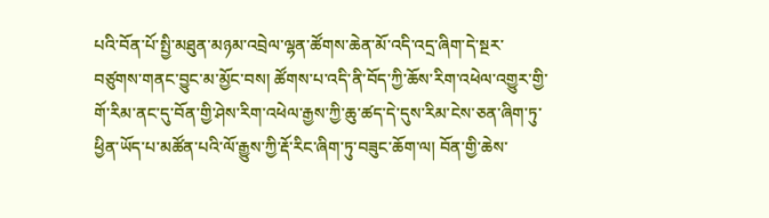པའི་བོན་པོ་སྤྱི་མཐུན་མཉམ་འབྲེལ་ལྷན་ཚོགས་ཆེན་མོ་འདི་འདྲ་ཞིག་དེ་སྔར་བཙུགས་གནང་བྱུང་མ་མྱོང་བས། ཚོགས་པ་འདི་ནི་བོད་ཀྱི་ཆོས་རིག་འཕེལ་འགྱུར་གྱི་གོ་རིམ་ནང་དུ་བོན་གྱི་ཤེས་རིག་འཕེལ་རྒྱས་ཀྱི་ཆུ་ཚད་དེ་དུས་རིམ་ངེས་ཅན་ཞིག་ཏུ་ཕྱིན་ཡོད་པ་མཚོན་པའི་ལོ་རྒྱུས་ཀྱི་རྡོ་རིང་ཞིག་ཏུ་བཟུང་ཆོག་ལ། བོན་གྱི་ཆེས་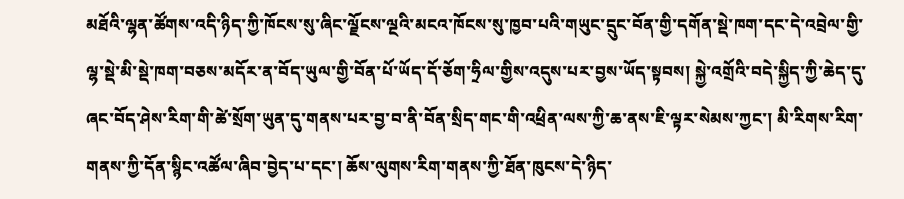མཐོའི་ལྷན་ཚོགས་འདི་ཉིད་ཀྱི་ཁོངས་སུ་ཞིང་ལྗོངས་ལྔའི་མངའ་ཁོངས་སུ་ཁྱབ་པའི་གཡུང་དྲུང་བོན་གྱི་དགོན་སྡེ་ཁག་དང་དེ་འབྲེལ་གྱི་ལྷ་སྡེ་མི་སྡེ་ཁག་བཅས་མདོར་ན་བོད་ཡུལ་གྱི་བོན་པོ་ཡོད་དོ་ཅོག་ཧྲིལ་གྱིས་འདུས་པར་བྱས་ཡོད་སྟབས། སྐྱེ་འགྲོའི་བདེ་སྐྱིད་ཀྱི་ཆེད་དུ་ཞང་བོད་ཤེས་རིག་གི་ཚེ་སྲོག་ཡུན་དུ་གནས་པར་བྱ་བ་ནི་བོན་སྲིད་གང་གི་འཕྲིན་ལས་ཀྱི་ཆ་ནས་ཇི་ལྟར་སེམས་ཀྱང་། མི་རིགས་རིག་གནས་ཀྱི་དོན་སྙིང་འཚོལ་ཞིབ་བྱེད་པ་དང་། ཆོས་ལུགས་རིག་གནས་ཀྱི་ཐོན་ཁུངས་དེ་ཉིད་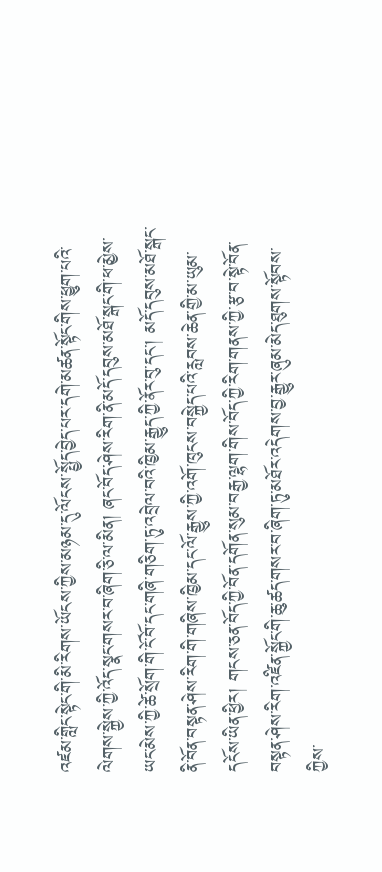འཛམ་གླིང་སྟེང་གི་མི་རིགས་ཡོངས་ཀྱིས་མཉམ་དུ་ལོངས་སྤྱོད་བྱེད་པར་དགེ་མཚན་སྟོང་གིས་ཕྱུག་པའི་ལེགས་སྐྱེས་ཀྱི་འོད་སྣང་གསར་བ་ཞིག་ཅི་ལ་མིན། ཞང་བོད་ཤེས་རིག་ནི་མདོ་དབུས་མཐོ་སྒང་གི་ཕ་མྱེས་ཡང་མེས་ཀྱི་ཚེ་སྲོག་གི་ངོ་བོ་དང་གཞི་གཅིག་ཏུ་འབྲེལ་བའི་ཁྱིམ་རྒྱུད་ཀྱི་ནོར་བུ་དང་། མདོ་དབུས་མཐོ་སྒང་ནི་བོན་བསྟན་ཤེས་རིག་གི་གཞིས་ཁྱིམ་དང་ལོ་རྒྱུས་ཀྱི་འགོ་ཁུངས་བསྐྱེད་པའི་རླབས་ཆེན་གྱི་མ་ཡུམ་དངོས་ཡིན་ཕྱིར། གངས་ཅན་བོད་ཀྱི་བོན་དགོན་སུམ་བརྒྱ་ལྷག་གིས་བོད་ཀྱི་རིག་གནས་ཀྱི་རྩ་བ་སྟེ་བོན་བསྟན་ཤེས་རིག་འཛིན་སྐྱོང་གི་ཆུ་ཚད་གསར་བ་ཞིག་ཏུ་མཐོར་འདེགས་བྱ་རྒྱུར་ཞུམ་མེད་ཐུགས་སྟོབས་ཀྱིས་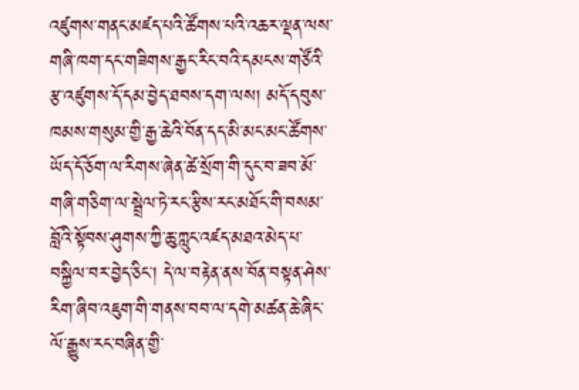འཛུགས་གནང་མཛད་པའི་ཚོགས་པའི་འཆར་ལྡན་ལས་གཞི་ཁག་དང་གཟིགས་རྒྱང་རིང་བའི་དམངས་གཙོའི་རྩ་འཛུགས་དོ་དམ་བྱེད་ཐབས་དག་ལས། མདོ་དབུས་ཁམས་གསུམ་གྱི་རྒྱ་ཆེའི་བོན་དད་མི་མང་མང་ཚོགས་ཡོད་དོ་ཅོག་ལ་རིགས་ཞེན་ཚེ་སྲོག་གི་དུང་བ་ཟབ་མོ་གཞི་གཅིག་ལ་སྦྲེལ་ཏེ་རང་རྩིས་རང་མཐོང་གི་བསམ་བློའི་སྟོབས་ཤུགས་ཀྱི་ཆུ་ཀླུང་འཛད་མཐའ་མེད་པ་བསྐྱིལ་བར་བྱེད་ཅིང་། དེ་ལ་བརྟེན་ནས་བོན་བསྟན་ཤེས་རིག་ཞིབ་འཇུག་གི་གནས་བབ་ལ་དགེ་མཚན་ཆེ་ཞིང་ལོ་རྒྱུས་རང་བཞིན་གྱི་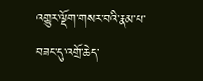འགྱུར་ལྡོག་གསར་བའི་རྣམ་པ་བཟང་དུ་འགྲོ་ཆེད་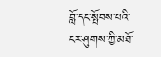བློ་དང་སྤོབས་པའི་ངར་ཤུགས་ཀྱི་མཐོ་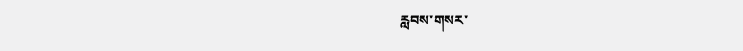རླབས་གསར་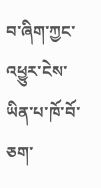བ་ཞིག་ཀྱང་འཕྱུར་ངེས་ཡིན་པ་ཁོ་བོ་ཅག་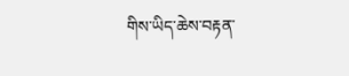གིས་ཡིད་ཆེས་བརྟན་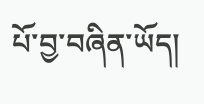པོ་བྱ་བཞིན་ཡོད།